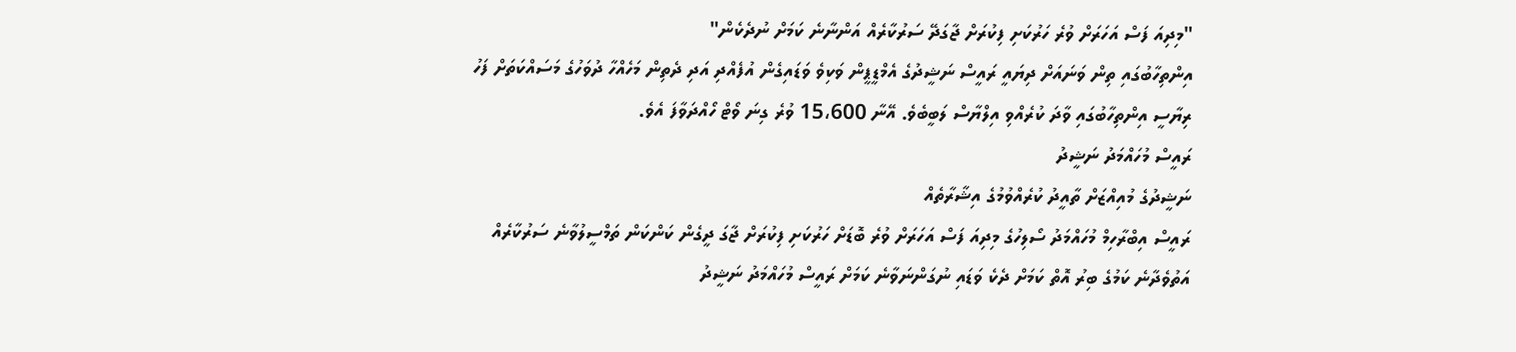"މިދިއަ ފަސް އަހަރަށް ވުރެ ހަރުކަށި ފިކުރަށް ޖާގަދޭ ސަރުކާރެއް އަންނާނެ ކަމަށް ނުދެކެން"
އިންތިހާބުގައި ތިން ވަނައަށް ދިޔައީ ރައީސް ނަޝީދުގެ އެމްޑީޕީން ވަކިވެ ވަޑައިގެން އުފެއްދި އަދި ދެތިން މަހެއްހާ ދުވަހުގެ މަސައްކަތަށް ފަހު ރިޔާސީ އިންތިހާބުގައި ވާދަ ކުރެއްވި އިލްޔާސް ލަބީބެވެ. އޭނާ 15،600 ވުރެ ގިނަ ވޯޓް ހޯއްދަވާފަ އެވެ.
ރައީސް މުހައްމަދު ނަޝީދު
ނަޝީދުގެ މުއިއްޒަށް ތާއީދު ކުރެއްވުމުގެ އިޝާރާތެއް
ރައީސް އިބްރާހިމް މުހައްމަދު ސޯލިހުގެ މިދިއަ ފަސް އަހަރަށް ވުރެ ބޮޑަށް ހަރުކަށި ފިކުރަށް ޖާގަ ދީގެން ކަންކަން ތަމްސީލުވާނެ ސަރުކާރެއް އަތުވެދާނެ ކަމުގެ ބިރު އޮތް ކަމަށް ދެކެ ވަޑައި ނުގަންނަވާނެ ކަމަށް ރައީސް މުހައްމަދު ނަޝީދު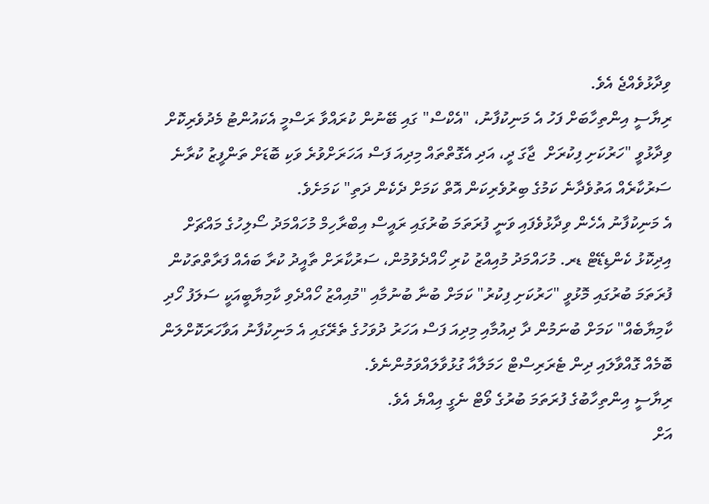ވިދާޅުވެއްޖެ އެވެ.
ރިޔާސީ އިންތިހާބަށް ފަހު އެ މަނިކުފާނު، "އެކްސް" ގައި ބޭނުން ކުރައްވާ ރަސްމީ އެކައުންޓު މެދުވެރިކޮށް ވިދާޅުވީ "ހަރުކަށި ފިކުރަށް  ޖާގަ ދީ، އަދި އެގޮތްތައް މިދިއަ ފަސް އަހަރަށްވުރެ ވަކި ބޮޑަށް ތަންފީޒު ކުރާނެ ސަރުކާރެއް އަތުވެދާނެ ކަމުގެ ބިރުވެރިކަން އޮތް ކަމަށް ދެކެން ދަތި" ކަމަށެވެ.
އެ މަނިކުފާނު އެހެން ވިދާޅުވެފައި ވަނީ ފުރަތަމަ ބުރުގައި ރައީސް އިބްރާހިމް މުހައްމަދު ސޯލިހުގެ މައްޗަށް އިދިކޮޅު ކެންޑިޑޭޓް ޑރ. މުހައްމަދު މުއިއްޒު ކުރި ހޯއްދެވުމުން، ސަރުކާރަށް ތާއީދު ކުރާ ބައެއް ފަރާތްތަކުން ފުރަތަމަ ބުރުގައި މޮޅުވީ "ހަރުކަށި ފިކުރު" ކަމަށް ބުނާ ބުނުމާއި "މުއިއްޒު ހޯއްދެވި ކާމިޔާބީއަކީ ސަލަފު ހޯދި ކާމިޔާބެއް" ކަމަށް ބުނަމުން ދާ ދިއުމާއި މިދިއަ ފަސް އަހަރު ދުވަހުގެ ތެރޭގައި އެ މަނިކުފާނު އަވާހަރަކޮށްލަން ބޮމެއް ގޮއްވާލައި ދިން ޓެރަރިސްޓް ހަމަލާއާ ގުޅުވާލައްވަމުންނެވެ.
ރިޔާސީ އިންތިހާބުގެ ފުރަތަމަ ބުރުގެ ވޯޓް ނެގީ އިއްޔެ އެވެ.
އަށް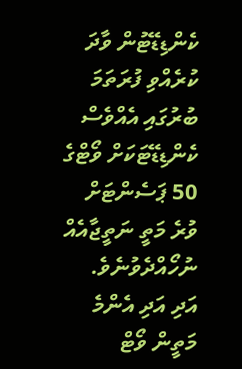ކެންޑިޑޭޓުން ވާދަ ކުރެއްވި ފުރަތަމަ ބުރުގައި އެއްވެސް ކެންޑިޑޭޓަކަށް ވޯޓްގެ 50 ޕަސެންޓަށް ވުރެ މަތީ ނަތީޖާއެއް ނުހޯއްދެވުނެވެ. އަދި އަދި އެންމެ މަތީން ވޯޓް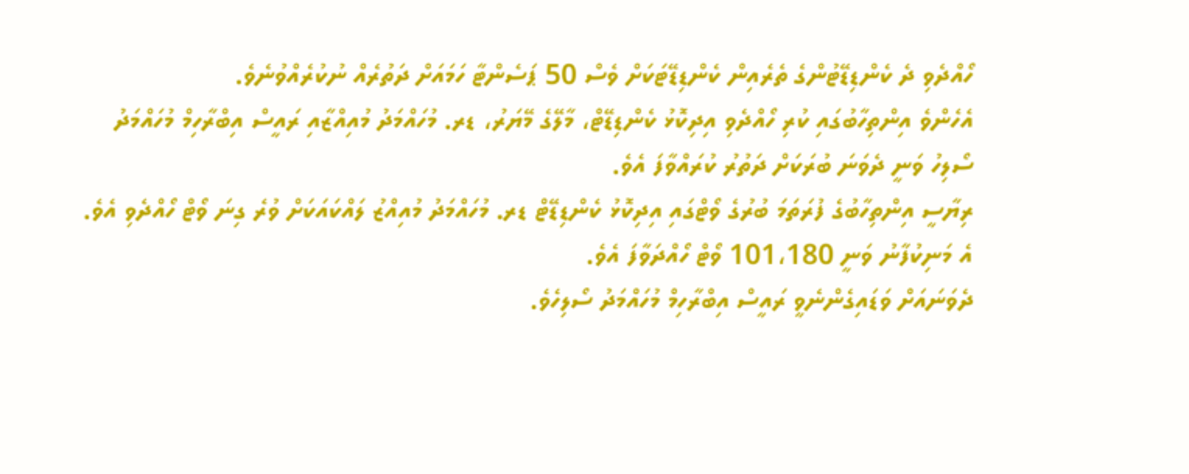ހޯއްދެވި ދެ ކެންޑިޑޭޓުންގެ ތެރެއިން ކެންޑިޑޭޓަކަށް ވެސް 50 ޕަސެންޓާ ހަމައަށް ދަތުރެއް ނުކުރެއްވުނެވެ.
އެހެންވެ އިންތިހާބުގައި ކުރި ހޯއްދެވި އިދިކޮޅު ކެންޑިޑޭޓް، މާލޭގެ މޭޔަރު، ޑރ. މުހައްމަދު މުއިއްޒާއި ރައީސް އިބްރާހިމް މުހައްމަދު ސޯލިހު ވަނީ ދެވަނަ ބުރަކަށް ދަތުރު ކުރައްވާފަ އެވެ.
ރިޔާސީ އިންތިހާބުގެ ފުރަތަމަ ބުރުގެ ވޯޓްގައި އިދިކޮޅު ކެންޑިޑޭޓް ޑރ. މުހައްމަދު މުއިއްޒު ލައްކައަކަށް ވުރެ ގިނަ ވޯޓް ހޯއްދެވި އެވެ. އެ މަނިކުފާނު ވަނީ 101،180 ވޯޓް ހޯއްދަވާފަ އެވެ.
ދެވަނައަށް ވަޑައިގެންނެވީ ރައީސް އިބްރާހިމް މުހައްމަދު ސޯލިހެވެ.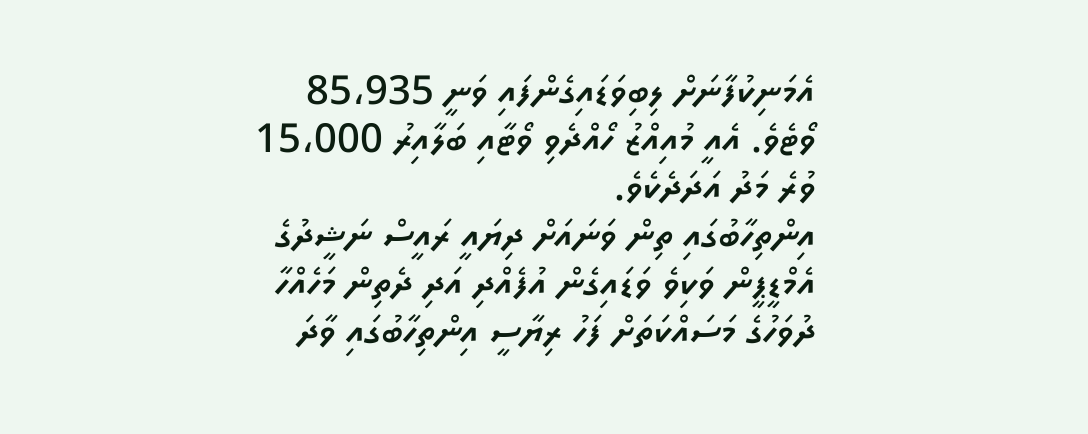އެމަނިކުފާނަށް ލިބިވަޑައިގެންފައި ވަނީ 85،935 ވޯޓެވެ. އެއީ މުއިއްޒު ހޯއްދެވި ވޯޓާއި ބަލާއިރު 15،000 ވުރެ މަދު އަދަދެކެވެ.
އިންތިހާބުގައި ތިން ވަނައަށް ދިޔައީ ރައީސް ނަޝީދުގެ އެމްޑީޕީން ވަކިވެ ވަޑައިގެން އުފެއްދި އަދި ދެތިން މަހެއްހާ ދުވަހުގެ މަސައްކަތަށް ފަހު ރިޔާސީ އިންތިހާބުގައި ވާދަ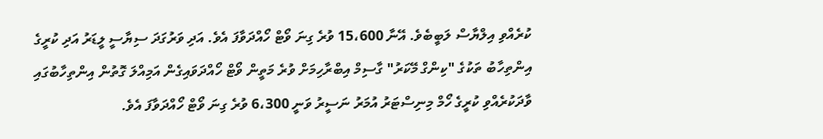ކުރެއްވި އިލްޔާސް ލަބީބެވެ. އޭނާ 15،600 ވުރެ ގިނަ ވޯޓް ހޯއްދަވާފަ އެވެ. އަދި ވަރުގަދަ ސިޔާސީ ލީޑަރު އަދި ކުރީގެ އިންތިހާބު ތަކުގެ "ކިންގް މޭކަރު" ގާސިމް އިބްރާހިމަށް ވުރެ މަތީން ވޯޓް ހޯއްދަވައިގެން އަމިއްލަ ގޮތުން އިންތިހާބުގައި ވާދަކުރެއްވި ކުރީގެ ހޯމް މިނިސްޓަރު އުމަރު ނަސީރު ވަނީ 6،300 ވުރެ ގިނަ ވޯޓް ހޯއްދަވާފަ އެވެ.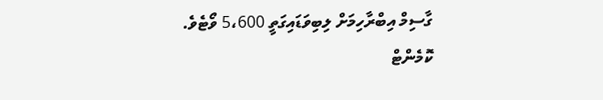ގާސިމް އިބްރާހިމަށް ލިބިވަޑައިގަތީ 5،600 ވޯޓެވެ.
ކޮމެންޓް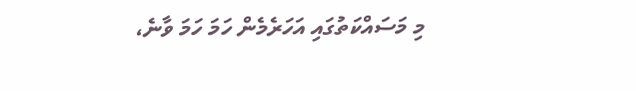މި މަސައްކަތުގައި އަހަރެމެން ހަމަ ހަމަ ވާނެ،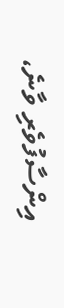އިންސާފުވެރި ވާނެ،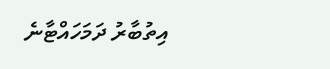އިތުބާރު ދަމަހައްޓާނެ